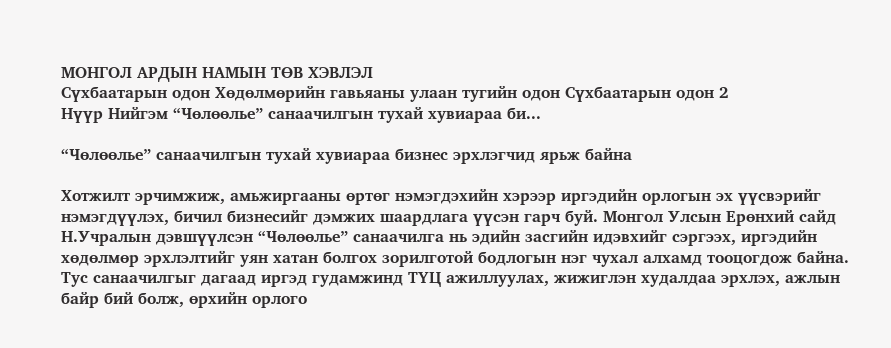МОНГОЛ АРДЫН НАМЫН ТӨВ ХЭВЛЭЛ
Сүхбаатарын одон Хөдөлмөрийн гавьяаны улаан тугийн одон Сүхбаатарын одон 2
Нүүр Нийгэм “Чөлөөлье” санаачилгын тухай хувиараа би...

“Чөлөөлье” санаачилгын тухай хувиараа бизнес эрхлэгчид ярьж байна

Хотжилт эрчимжиж, амьжиргааны өртөг нэмэгдэхийн хэрээр иргэдийн орлогын эх үүсвэрийг нэмэгдүүлэх, бичил бизнесийг дэмжих шаардлага үүсэн гарч буй. Монгол Улсын Ерөнхий сайд Н.Учралын дэвшүүлсэн “Чөлөөлье” санаачилга нь эдийн засгийн идэвхийг сэргээх, иргэдийн хөдөлмөр эрхлэлтийг уян хатан болгох зорилготой бодлогын нэг чухал алхамд тооцогдож байна. Тус санаачилгыг дагаад иргэд гудамжинд ТҮЦ ажиллуулах, жижиглэн худалдаа эрхлэх, ажлын байр бий болж, өрхийн орлого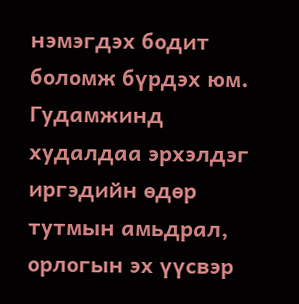нэмэгдэх бодит боломж бүрдэх юм. Гудамжинд худалдаа эрхэлдэг иргэдийн өдөр тутмын амьдрал, орлогын эх үүсвэр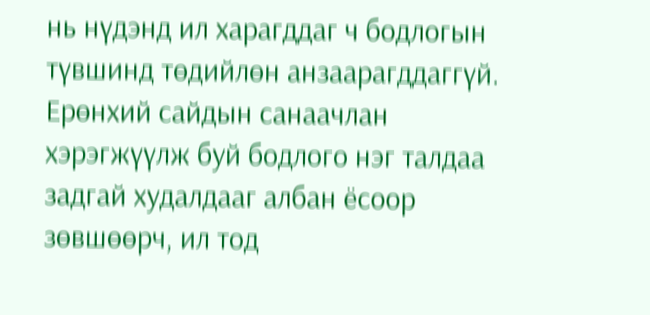нь нүдэнд ил харагддаг ч бодлогын түвшинд төдийлөн анзаарагддаггүй. Ерөнхий сайдын санаачлан хэрэгжүүлж буй бодлого нэг талдаа задгай худалдааг албан ёсоор зөвшөөрч, ил тод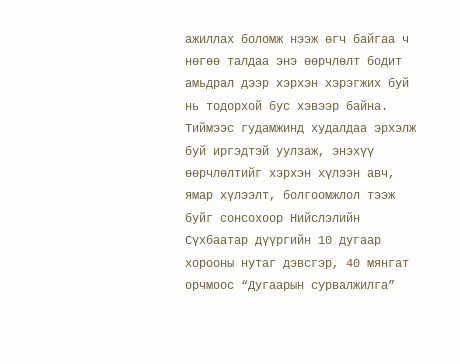ажиллах боломж нээж өгч байгаа ч нөгөө талдаа энэ өөрчлөлт бодит амьдрал дээр хэрхэн хэрэгжих буй нь тодорхой бус хэвээр байна. Тиймээс гудамжинд худалдаа эрхэлж буй иргэдтэй уулзаж, энэхүү өөрчлөлтийг хэрхэн хүлээн авч, ямар хүлээлт, болгоомжлол тээж буйг сонсохоор Нийслэлийн Сүхбаатар дүүргийн 10 дугаар хорооны нутаг дэвсгэр, 40 мянгат орчмоос “Дугаарын сурвалжилга”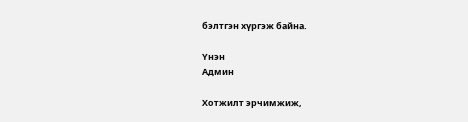бэлтгэн хүргэж байна.

Үнэн
Админ

Хотжилт эрчимжиж,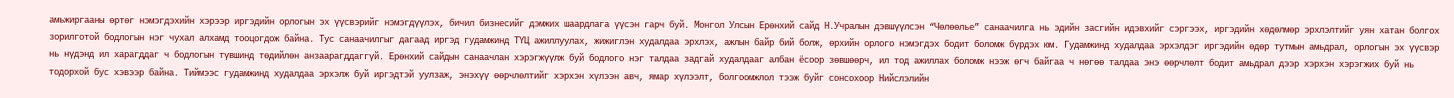амьжиргааны өртөг нэмэгдэхийн хэрээр иргэдийн орлогын эх үүсвэрийг нэмэгдүүлэх, бичил бизнесийг дэмжих шаардлага үүсэн гарч буй. Монгол Улсын Ерөнхий сайд Н.Учралын дэвшүүлсэн “Чөлөөлье” санаачилга нь эдийн засгийн идэвхийг сэргээх, иргэдийн хөдөлмөр эрхлэлтийг уян хатан болгох зорилготой бодлогын нэг чухал алхамд тооцогдож байна. Тус санаачилгыг дагаад иргэд гудамжинд ТҮЦ ажиллуулах, жижиглэн худалдаа эрхлэх, ажлын байр бий болж, өрхийн орлого нэмэгдэх бодит боломж бүрдэх юм. Гудамжинд худалдаа эрхэлдэг иргэдийн өдөр тутмын амьдрал, орлогын эх үүсвэр нь нүдэнд ил харагддаг ч бодлогын түвшинд төдийлөн анзаарагддаггүй. Ерөнхий сайдын санаачлан хэрэгжүүлж буй бодлого нэг талдаа задгай худалдааг албан ёсоор зөвшөөрч, ил тод ажиллах боломж нээж өгч байгаа ч нөгөө талдаа энэ өөрчлөлт бодит амьдрал дээр хэрхэн хэрэгжих буй нь тодорхой бус хэвээр байна. Тиймээс гудамжинд худалдаа эрхэлж буй иргэдтэй уулзаж, энэхүү өөрчлөлтийг хэрхэн хүлээн авч, ямар хүлээлт, болгоомжлол тээж буйг сонсохоор Нийслэлийн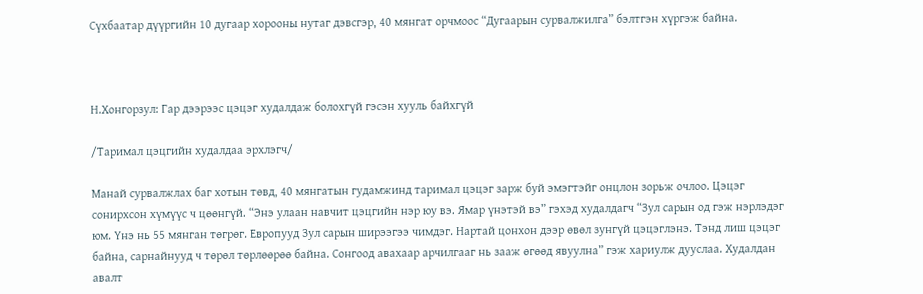Сүхбаатар дүүргийн 10 дугаар хорооны нутаг дэвсгэр, 40 мянгат орчмоос “Дугаарын сурвалжилга” бэлтгэн хүргэж байна.



Н.Хонгорзул: Гар дээрээс цэцэг худалдаж болохгүй гэсэн хууль байхгүй

/Таримал цэцгийн худалдаа эрхлэгч/

Манай сурвалжлах баг хотын төвд, 40 мянгатын гудамжинд таримал цэцэг зарж буй эмэгтэйг онцлон зорьж очлоо. Цэцэг сонирхсон хүмүүс ч цөөнгүй. “Энэ улаан навчит цэцгийн нэр юу вэ. Ямар үнэтэй вэ” гэхэд худалдагч “Зул сарын од гэж нэрлэдэг юм. Үнэ нь 55 мянган төгрөг. Европууд Зул сарын ширээгээ чимдэг. Нартай цонхон дээр өвөл зунгүй цэцэглэнэ. Тэнд лиш цэцэг байна, сарнайнууд ч төрөл төрлөөрөө байна. Сонгоод авахаар арчилгааг нь зааж өгөөд явуулна” гэж хариулж дууслаа. Худалдан авалт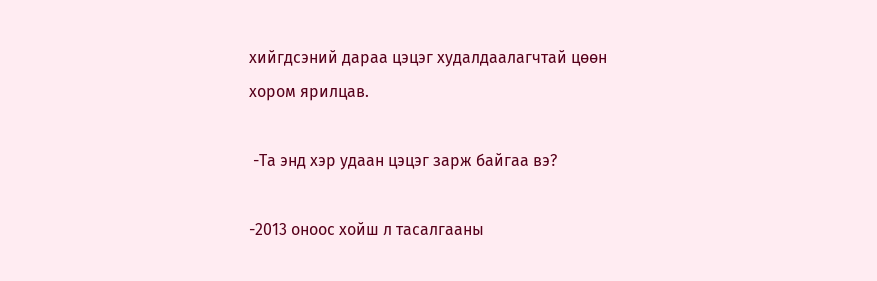хийгдсэний дараа цэцэг худалдаалагчтай цөөн хором ярилцав.

 -Та энд хэр удаан цэцэг зарж байгаа вэ?

-2013 оноос хойш л тасалгааны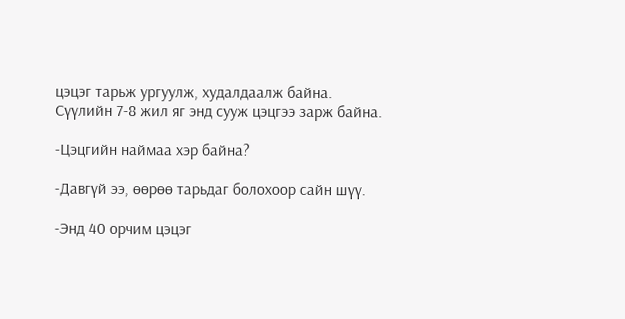цэцэг тарьж ургуулж, худалдаалж байна. Сүүлийн 7-8 жил яг энд сууж цэцгээ зарж байна.

-Цэцгийн наймаа хэр байна?

-Давгүй ээ, өөрөө тарьдаг болохоор сайн шүү.

-Энд 40 орчим цэцэг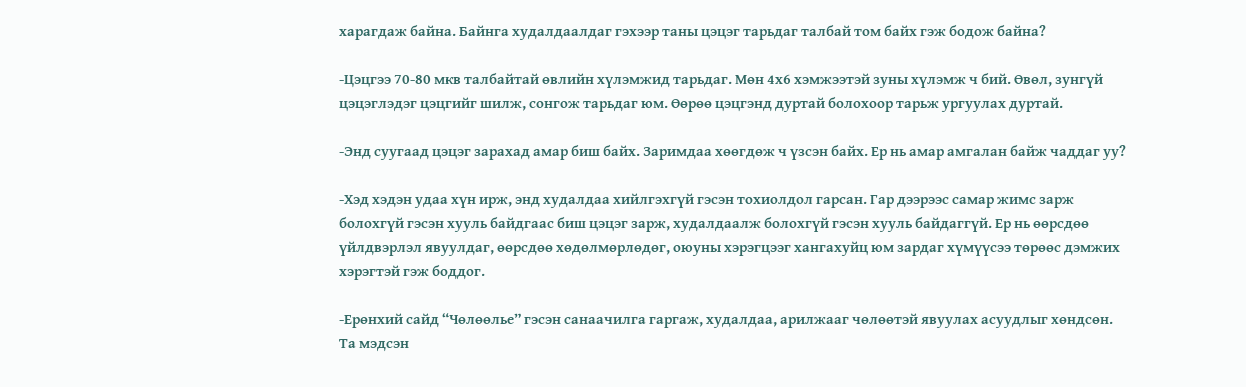харагдаж байна. Байнга худалдаалдаг гэхээр таны цэцэг тарьдаг талбай том байх гэж бодож байна?

-Цэцгээ 70-80 мкв талбайтай өвлийн хүлэмжид тарьдаг. Мөн 4х6 хэмжээтэй зуны хүлэмж ч бий. Өвөл, зунгүй цэцэглэдэг цэцгийг шилж, сонгож тарьдаг юм. Өөрөө цэцгэнд дуртай болохоор тарьж ургуулах дуртай.

-Энд суугаад цэцэг зарахад амар биш байх. Заримдаа хөөгдөж ч үзсэн байх. Ер нь амар амгалан байж чаддаг уу?

-Хэд хэдэн удаа хүн ирж, энд худалдаа хийлгэхгүй гэсэн тохиолдол гарсан. Гар дээрээс самар жимс зарж болохгүй гэсэн хууль байдгаас биш цэцэг зарж, худалдаалж болохгүй гэсэн хууль байдаггүй. Ер нь өөрсдөө үйлдвэрлэл явуулдаг, өөрсдөө хөдөлмөрлөдөг, оюуны хэрэгцээг хангахуйц юм зардаг хүмүүсээ төрөөс дэмжих хэрэгтэй гэж боддог.

-Ерөнхий сайд “Чөлөөлье” гэсэн санаачилга гаргаж, худалдаа, арилжааг чөлөөтэй явуулах асуудлыг хөндсөн. Та мэдсэн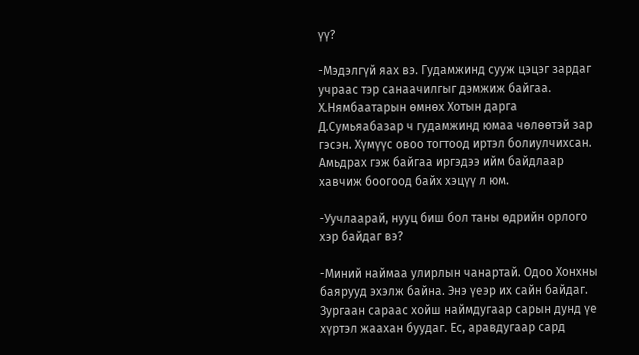үү?

-Мэдэлгүй яах вэ. Гудамжинд сууж цэцэг зардаг учраас тэр санаачилгыг дэмжиж байгаа. Х.Нямбаатарын өмнөх Хотын дарга Д.Сумьяабазар ч гудамжинд юмаа чөлөөтэй зар гэсэн. Хүмүүс овоо тогтоод иртэл болиулчихсан. Амьдрах гэж байгаа иргэдээ ийм байдлаар хавчиж боогоод байх хэцүү л юм.

-Уучлаарай, нууц биш бол таны өдрийн орлого хэр байдаг вэ?

-Миний наймаа улирлын чанартай. Одоо Хонхны баярууд эхэлж байна. Энэ үеэр их сайн байдаг. Зургаан сараас хойш наймдугаар сарын дунд үе хүртэл жаахан буудаг. Ес, аравдугаар сард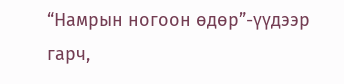“Намрын ногоон өдөр”-үүдээр гарч,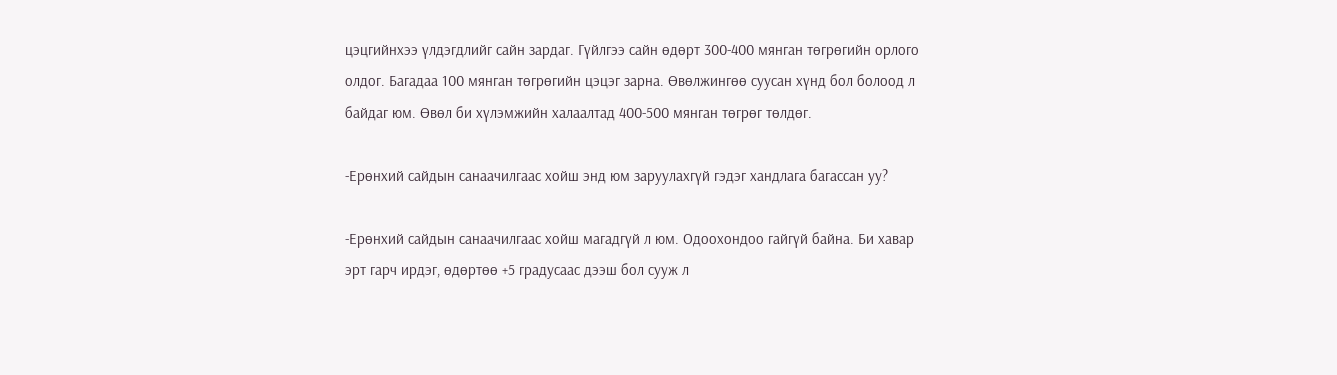цэцгийнхээ үлдэгдлийг сайн зардаг. Гүйлгээ сайн өдөрт 300-400 мянган төгрөгийн орлого олдог. Багадаа 100 мянган төгрөгийн цэцэг зарна. Өвөлжингөө суусан хүнд бол болоод л байдаг юм. Өвөл би хүлэмжийн халаалтад 400-500 мянган төгрөг төлдөг.

-Ерөнхий сайдын санаачилгаас хойш энд юм заруулахгүй гэдэг хандлага багассан уу?

-Ерөнхий сайдын санаачилгаас хойш магадгүй л юм. Одоохондоо гайгүй байна. Би хавар эрт гарч ирдэг, өдөртөө +5 градусаас дээш бол сууж л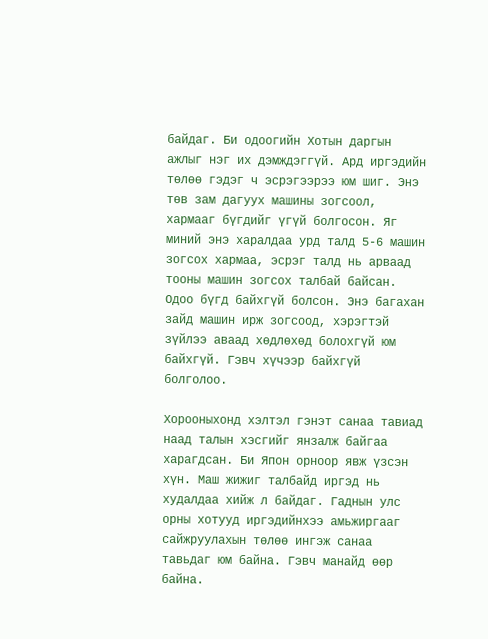байдаг. Би одоогийн Хотын даргын ажлыг нэг их дэмждэггүй. Ард иргэдийн төлөө гэдэг ч эсрэгээрээ юм шиг. Энэ төв зам дагуух машины зогсоол, хармааг бүгдийг үгүй болгосон. Яг миний энэ харалдаа урд талд 5-6 машин зогсох хармаа, эсрэг талд нь арваад тооны машин зогсох талбай байсан. Одоо бүгд байхгүй болсон. Энэ багахан зайд машин ирж зогсоод, хэрэгтэй зүйлээ аваад хөдлөхөд болохгүй юм байхгүй. Гэвч хүчээр байхгүй болголоо.

Хорооныхонд хэлтэл гэнэт санаа тавиад наад талын хэсгийг янзалж байгаа харагдсан. Би Япон орноор явж үзсэн хүн. Маш жижиг талбайд иргэд нь худалдаа хийж л байдаг. Гаднын улс орны хотууд иргэдийнхээ амьжиргааг сайжруулахын төлөө ингэж санаа тавьдаг юм байна. Гэвч манайд өөр байна.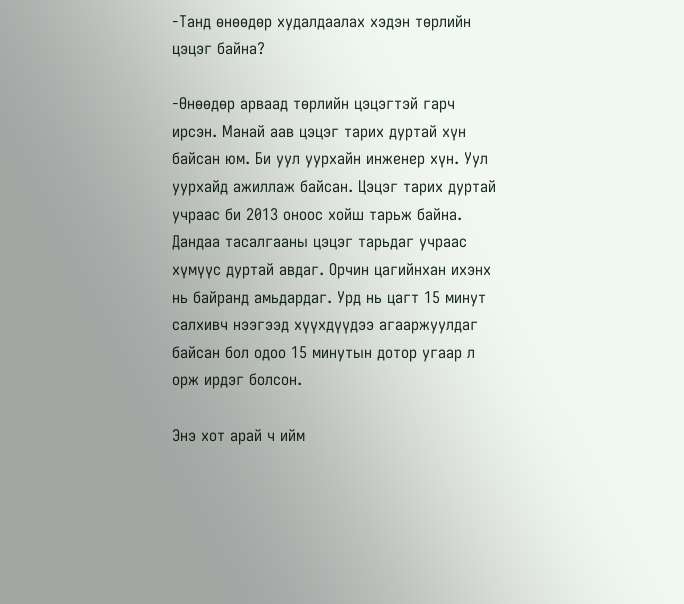-Танд өнөөдөр худалдаалах хэдэн төрлийн цэцэг байна?

-Өнөөдөр арваад төрлийн цэцэгтэй гарч ирсэн. Манай аав цэцэг тарих дуртай хүн байсан юм. Би уул уурхайн инженер хүн. Уул уурхайд ажиллаж байсан. Цэцэг тарих дуртай учраас би 2013 оноос хойш тарьж байна. Дандаа тасалгааны цэцэг тарьдаг учраас хүмүүс дуртай авдаг. Орчин цагийнхан ихэнх нь байранд амьдардаг. Урд нь цагт 15 минут салхивч нээгээд хүүхдүүдээ агааржуулдаг байсан бол одоо 15 минутын дотор угаар л орж ирдэг болсон.

Энэ хот арай ч ийм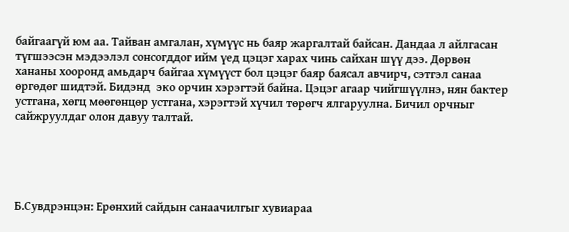байгаагүй юм аа. Тайван амгалан, хүмүүс нь баяр жаргалтай байсан. Дандаа л айлгасан түгшээсэн мэдээлэл сонсогддог ийм үед цэцэг харах чинь сайхан шүү дээ. Дөрвөн хананы хооронд амьдарч байгаа хүмүүст бол цэцэг баяр баясал авчирч, сэтгэл санаа өргөдөг шидтэй. Бидэнд  эко орчин хэрэгтэй байна. Цэцэг агаар чийгшүүлнэ, нян бактер устгана, хөгц мөөгөнцөр устгана, хэрэгтэй хүчил төрөгч ялгаруулна. Бичил орчныг сайжруулдаг олон давуу талтай.





Б.Сувдрэнцэн: Ерөнхий сайдын санаачилгыг хувиараа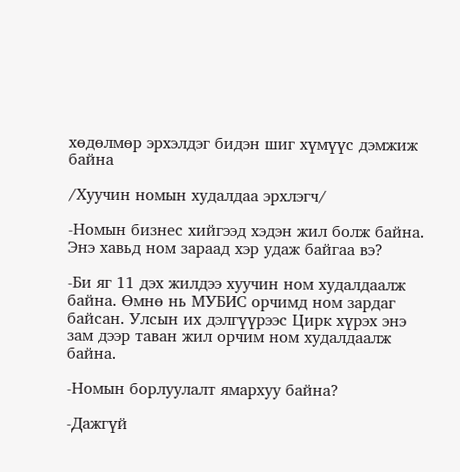хөдөлмөр эрхэлдэг бидэн шиг хүмүүс дэмжиж байна

/Хуучин номын худалдаа эрхлэгч/

-Номын бизнес хийгээд хэдэн жил болж байна. Энэ хавьд ном зараад хэр удаж байгаа вэ?

-Би яг 11 дэх жилдээ хуучин ном худалдаалж байна. Өмнө нь МУБИС орчимд ном зардаг байсан. Улсын их дэлгүүрээс Цирк хүрэх энэ зам дээр таван жил орчим ном худалдаалж байна.

-Номын борлуулалт ямархуу байна?

-Дажгүй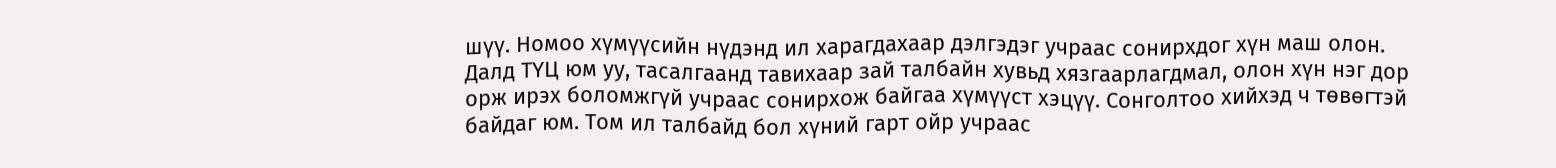шүү. Номоо хүмүүсийн нүдэнд ил харагдахаар дэлгэдэг учраас сонирхдог хүн маш олон. Далд ТҮЦ юм уу, тасалгаанд тавихаар зай талбайн хувьд хязгаарлагдмал, олон хүн нэг дор орж ирэх боломжгүй учраас сонирхож байгаа хүмүүст хэцүү. Сонголтоо хийхэд ч төвөгтэй байдаг юм. Том ил талбайд бол хүний гарт ойр учраас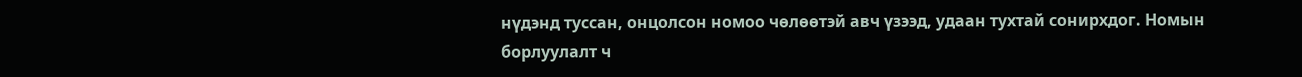нүдэнд туссан, онцолсон номоо чөлөөтэй авч үзээд, удаан тухтай сонирхдог. Номын борлуулалт ч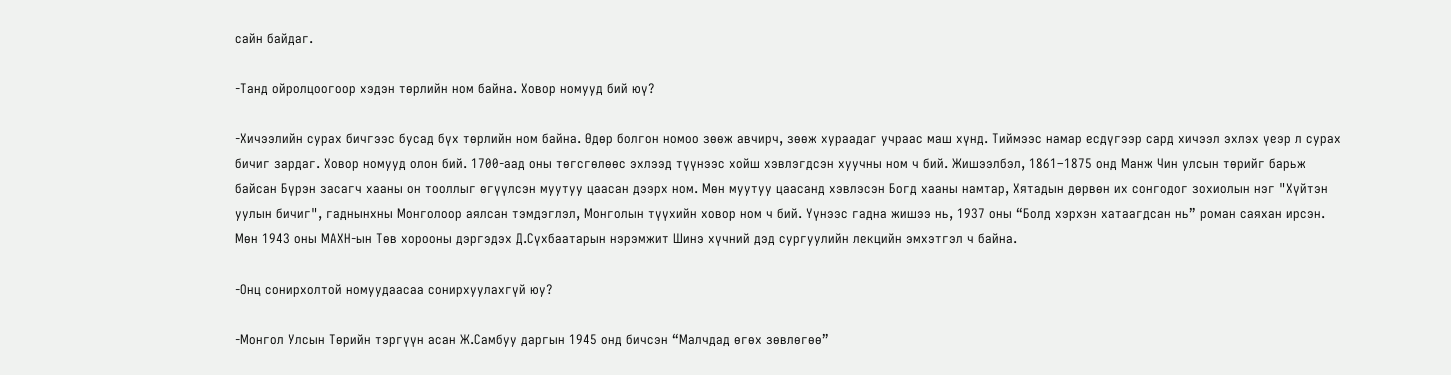сайн байдаг.

-Танд ойролцоогоор хэдэн төрлийн ном байна. Ховор номууд бий юү?

-Хичээлийн сурах бичгээс бусад бүх төрлийн ном байна. Өдөр болгон номоо зөөж авчирч, зөөж хураадаг учраас маш хүнд. Тиймээс намар есдүгээр сард хичээл эхлэх үеэр л сурах бичиг зардаг. Ховор номууд олон бий. 1700-аад оны төгсгөлөөс эхлээд түүнээс хойш хэвлэгдсэн хуучны ном ч бий. Жишээлбэл, 1861–1875 онд Манж Чин улсын төрийг барьж байсан Бүрэн засагч хааны он тооллыг өгүүлсэн муутуу цаасан дээрх ном. Мөн муутуу цаасанд хэвлэсэн Богд хааны намтар, Хятадын дөрвөн их сонгодог зохиолын нэг "Хүйтэн уулын бичиг", гаднынхны Монголоор аялсан тэмдэглэл, Монголын түүхийн ховор ном ч бий. Үүнээс гадна жишээ нь, 1937 оны “Болд хэрхэн хатаагдсан нь” роман саяхан ирсэн. Мөн 1943 оны МАХН-ын Төв хорооны дэргэдэх Д.Сүхбаатарын нэрэмжит Шинэ хүчний дэд сургуулийн лекцийн эмхэтгэл ч байна.

-Онц сонирхолтой номуудаасаа сонирхуулахгүй юу?

-Монгол Улсын Төрийн тэргүүн асан Ж.Самбуу даргын 1945 онд бичсэн “Малчдад өгөх зөвлөгөө”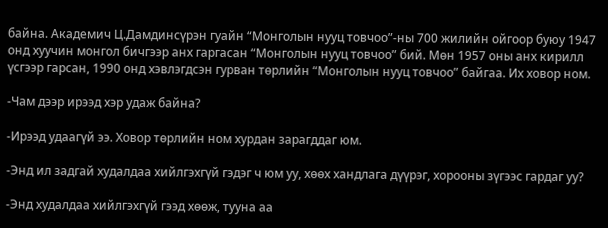байна. Академич Ц.Дамдинсүрэн гуайн “Монголын нууц товчоо”-ны 700 жилийн ойгоор буюу 1947 онд хуучин монгол бичгээр анх гаргасан “Монголын нууц товчоо” бий. Мөн 1957 оны анх кирилл үсгээр гарсан, 1990 онд хэвлэгдсэн гурван төрлийн “Монголын нууц товчоо” байгаа. Их ховор ном.

-Чам дээр ирээд хэр удаж байна?

-Ирээд удаагүй ээ. Ховор төрлийн ном хурдан зарагддаг юм.

-Энд ил задгай худалдаа хийлгэхгүй гэдэг ч юм уу, хөөх хандлага дүүрэг, хорооны зүгээс гардаг уу?

-Энд худалдаа хийлгэхгүй гээд хөөж, тууна аа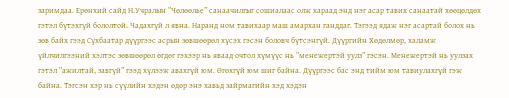заримдаа. Ерөнхий сайд Н.Учралын “Чөлөөлье” санаачилгыг сошиалаас олж хараад энд нэг асар тавих санаатай хөөцөлдөх гэтэл бүтэхгүй бололтой. Чадахгүй л явна. Наранд ном тавихаар маш амархан ганддаг. Тэгээд ядаж нэг асартай болох нь зөв байх гээд Сүхбаатар дүүргээс асрын зөвшөөрөл хүсэх гэсэн боловч бүтсэнгүй. Дүүргийн Хөдөлмөр, халамж үйлчилгээний хэлтэс зөвшөөрөл өгдөг гэхээр нь яваад очтол хүмүүс нь “менежертэй уулз” гэсэн. Менежертэй нь уулзах гэтэл “ажилтай, завгүй” гээд хүлээж авахгүй юм. Өгөхгүй юм шиг байна. Дүүргээс бас энд тийм юм тавиулахгүй гэж байна. Тэгсэн хэр нь сүүлийн хэдэн өдөр энэ хавьд зайрмагийн хэд хэдэн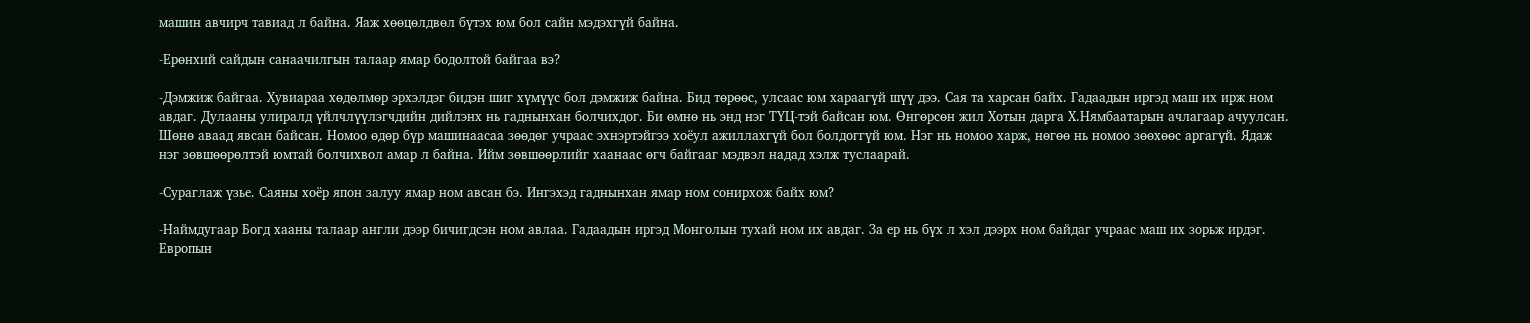машин авчирч тавиад л байна. Яаж хөөцөлдвөл бүтэх юм бол сайн мэдэхгүй байна.

-Ерөнхий сайдын санаачилгын талаар ямар бодолтой байгаа вэ?

-Дэмжиж байгаа. Хувиараа хөдөлмөр эрхэлдэг бидэн шиг хүмүүс бол дэмжиж байна. Бид төрөөс, улсаас юм хараагүй шүү дээ. Сая та харсан байх. Гадаадын иргэд маш их ирж ном авдаг. Дулааны улиралд үйлчлүүлэгчдийн дийлэнх нь гаднынхан болчихдог. Би өмнө нь энд нэг ТҮЦ-тэй байсан юм. Өнгөрсөн жил Хотын дарга Х.Нямбаатарын ачлагаар ачуулсан. Шөнө аваад явсан байсан. Номоо өдөр бүр машинаасаа зөөдөг учраас эхнэртэйгээ хоёул ажиллахгүй бол болдоггүй юм. Нэг нь номоо харж, нөгөө нь номоо зөөхөөс аргагүй. Ядаж нэг зөвшөөрөлтэй юмтай болчихвол амар л байна. Ийм зөвшөөрлийг хаанаас өгч байгааг мэдвэл надад хэлж туслаарай.

-Сураглаж үзье. Саяны хоёр япон залуу ямар ном авсан бэ. Ингэхэд гаднынхан ямар ном сонирхож байх юм?

-Наймдугаар Богд хааны талаар англи дээр бичигдсэн ном авлаа. Гадаадын иргэд Монголын тухай ном их авдаг. За ер нь бүх л хэл дээрх ном байдаг учраас маш их зорьж ирдэг. Европын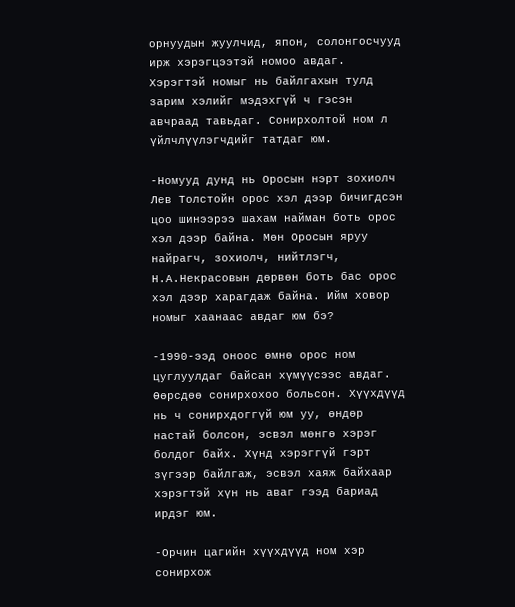орнуудын жуулчид, япон, солонгосчууд ирж хэрэгцээтэй номоо авдаг. Хэрэгтэй номыг нь байлгахын тулд зарим хэлийг мэдэхгүй ч гэсэн авчраад тавьдаг. Сонирхолтой ном л үйлчлүүлэгчдийг татдаг юм.

-Номууд дунд нь Оросын нэрт зохиолч Лев Толстойн орос хэл дээр бичигдсэн цоо шинээрээ шахам найман боть орос хэл дээр байна. Мөн Оросын яруу найрагч, зохиолч, нийтлэгч, Н.А.Некрасовын дөрвөн боть бас орос хэл дээр харагдаж байна. Ийм ховор номыг хаанаас авдаг юм бэ?

-1990-ээд оноос өмнө орос ном цуглуулдаг байсан хүмүүсээс авдаг. Өөрсдөө сонирхохоо больсон. Хүүхдүүд нь ч сонирхдоггүй юм уу, өндөр настай болсон, эсвэл мөнгө хэрэг болдог байх. Хүнд хэрэггүй гэрт зүгээр байлгаж, эсвэл хаяж байхаар хэрэгтэй хүн нь аваг гээд бариад ирдэг юм.

-Орчин цагийн хүүхдүүд ном хэр сонирхож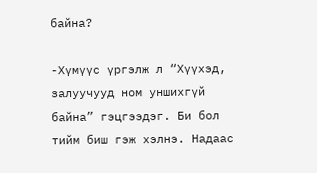байна?

-Хүмүүс үргэлж л “Хүүхэд, залуучууд ном уншихгүй байна” гэцгээдэг. Би бол тийм биш гэж хэлнэ. Надаас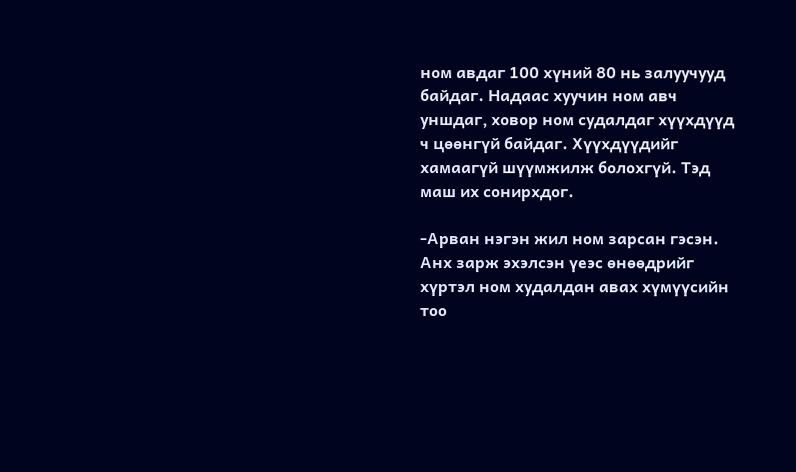ном авдаг 100 хүний 80 нь залуучууд байдаг. Надаас хуучин ном авч уншдаг, ховор ном судалдаг хүүхдүүд ч цөөнгүй байдаг. Хүүхдүүдийг хамаагүй шүүмжилж болохгүй. Тэд маш их сонирхдог.

-Арван нэгэн жил ном зарсан гэсэн. Анх зарж эхэлсэн үеэс өнөөдрийг хүртэл ном худалдан авах хүмүүсийн тоо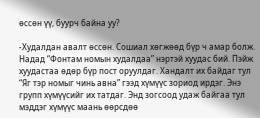өссөн үү, буурч байна уу?

-Худалдан авалт өссөн. Сошиал хөгжөөд бүр ч амар болж. Надад “Фонтам номын худалдаа” нэртэй хуудас бий. Пэйж хуудастаа өдөр бүр пост оруулдаг. Хандалт их байдаг тул “Яг тэр номыг чинь авна” гээд хүмүүс зориод ирдэг. Энэ групп хүмүүсийг их татдаг. Энд зогсоод удаж байгаа тул мэддэг хүмүүс маань өөрсдөө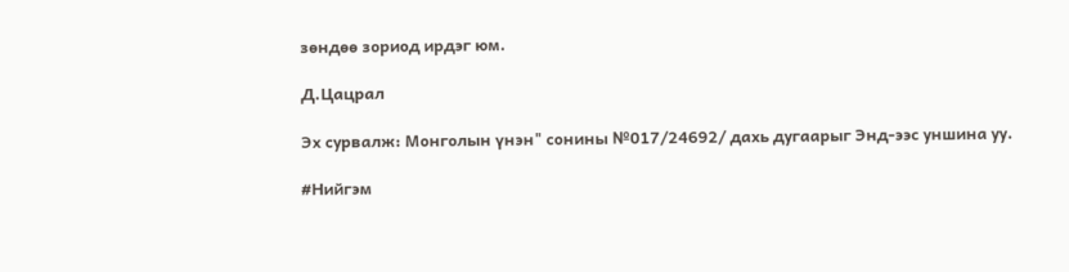зөндөө зориод ирдэг юм.

Д.Цацрал

Эх сурвалж: Монголын үнэн" сонины №017/24692/ дахь дугаарыг Энд-ээс уншина уу.

#Нийгэм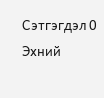Сэтгэгдэл 0
Эхний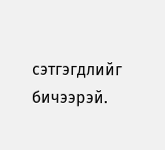сэтгэгдлийг бичээрэй.